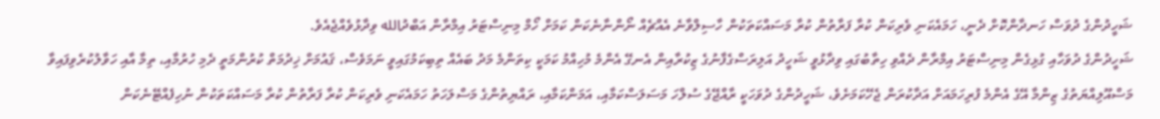ޝަހީދުންގެ ދުވަސް ހަނދާންކޮށް ދެނީ، ހަމައެކަނި ވެރިކަން ކުރާ ފަރާތުން ކުރާ މަސައްކަތަކުން ހާސިލްވާނެ އެއްޗެއް ނޯންނާނެކަން ކަމަށް ހޯމް މިނިސްޓަރު އިމްރާން އަބްދުالله ވިދާޅުވެއްޖެއެވެ.
ޝަހީދުންގެ ދުވަހާއި ގުޅިގެން މިނިސްޓަރު އިމްރާން ދެއްވި ހިތާބުގައި ވިދާޅުވީ ޝަހީދު އަލިރަސްގެފާނުގެ ޒިކުރާއިން އެނގޭ އެންމެ މުހިއްމު ކަމަކީ ކިތަންމެ މަދު ބައެއް ތިބިކަމުގައިވީ ނަމަވެސް، ޤައުމަށް ޚިދުމަތް ކުރުންމަތީ ދެމި ހުރުމާއި، ތިމާ އާއި ހަވާލުކުރެވިފައިވާ މަސްއޫލިއްޔަތުގެ ޒިންމާ އޭގެ އެންމެ ފުރިހަމައަށް އަދާކުރަން ޖެހޭކަމަށެވެ، ޝަހީދުންގެ ދުވަހަކީ ރާއްޖޭގެ ސުލްހަ މަސަލަސްކަމާއި، އަމަންކަމާއި، ރައްޔިތުންގެ މަސްލަހަތު ހަމައެކަނި ވެރިކަން ކުރާ ފަރާތުން ކުރާ މަސައްކަތަކުން ނުހިފެއްޓޭނެކަން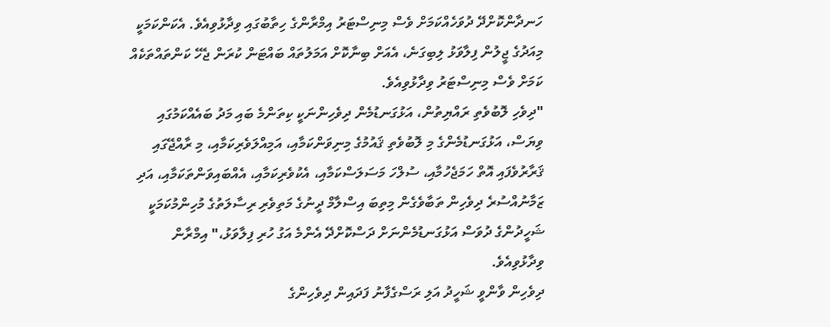ހަނދާންކޮށްދޭ ދުވަހެއްކަމަށް ވެސް މިނިސްޓަރު އިމްރާންގެ ހިތާބުގައި ވިދާޅުވިއެވެ. އެކަންކަމަކީ މިއަދުގެ ޖީލުން ފިލާވަޅު ލިބިގަނެ، އެއަށް ބިނާކޮށް އަމަލުތައް ބައްޓަން ކުރަން ޖެހޭ ކަންތައްތަކެއް ކަމަށް ވެސް މިނިސްޓަރު ވިދާޅުވިއެވެ.
"ދިވެހި ލޮބުވެތި ރައްޔިތުން، އަޅުގަނޑުމެން ދިވެހިންނަކީ ކިތަންމެ ބައި މަދު ބައެއްކަމުގައި ވިޔަސް، އަޅުގަނޑުމެންގެ މި ލޮބުވެތި ޤައުމުގެ މިނިވަންކަމާއި، އަމިއްލަވެރިކަމާއި، މި ރާއްޖޭގައި ޤަރާރުވެފައި އޮތް ހަމަޖެހުމާއި، ސުލްހަ މަސަލަސްކަމާއި، އެކުވެރިކަމާއި، އެއްބައިވަންތަކަމާއި، އަދި ޒަމާނުއްސުރެ ދިވެހިން ތަބާވެގެން މިތިބަ އިސްލާމް ދީނުގެ މަތިވެރި ރިސާލަތުގެ މުހިންމުކަމަކީ ޝަހީދުންގެ ދުވަސް އަޅުގަނޑުމެންނަށް ދަސްކޮށްދޭ އެންމެ އަގު ހުރި ފިލާވަޅު،" އިމްރާން ވިދާޅުވިއެވެ.
ދިވެހިން ވާންވީ ޝަހީދު އަލި ރަސްގެފާނު ފަދައިން ދިވެހިންގެ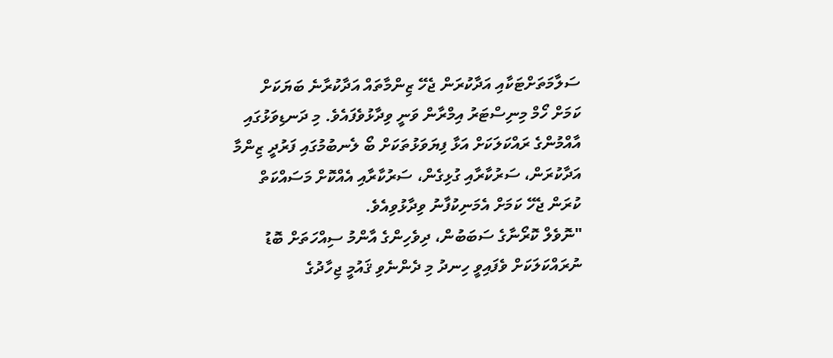ސަލާމަތަށްޓަކާއި އަދާކުރަން ޖެހޭ ޒިންމާތައް އަދާކުރާނެ ބަޔަކަށް ކަމަށް ހޯމް މިނިސްޓަރު އިމްރާން ވަނީ ވިދާޅުވެފައެވެ. މި ދަނޑިވަޅުގައި އާއްމުންގެ ރައްކަލަކަށް އަޅާ ފިޔަވަޅުތަކަށް ބޯ ލެނބުމުގައި ފަރުދީ ޒިންމާ އަދާކުރަން، ސަރުކާރާއި ގުޅިގެން، ސަރުކާރާއި އެއްކޮށް މަސައްކަތް ކުރަން ޖެހޭ ކަމަށް އެމަނިކުފާނު ވިދާޅުވިއެވެ.
"ނޮވެލް ކޮރޯނާގެ ސަބަބުން، ދިވެހިންގެ އާންމު ސިއްހަތަށް ބޮޑު ނުރައްކަލަކަށް ވެފައިވީ ހިނދު މި ދެންނެވި ޤައުމީ ޖިހާދުގެ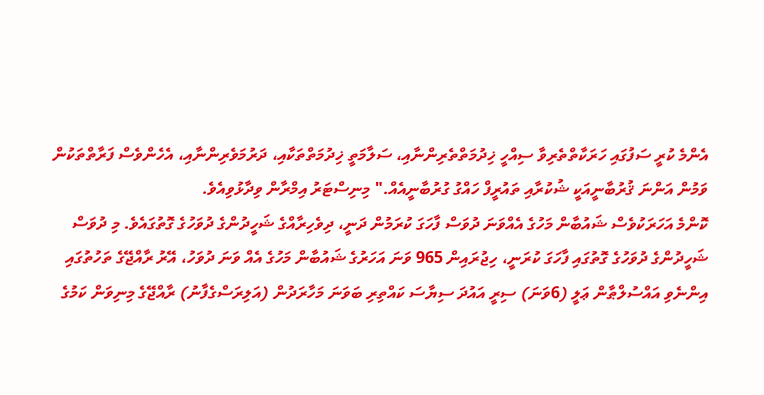އެންމެ ކުރީ ސަފުގައި ހަރަކާތްތެރިވާ ސިއްހީ ޚިދުމަތްތެރިންނާއި، ސަލާމަތީ ޚިދުމަތްތަކާއި، ދަރުމަވެރިންނާއި، އެހެންވެސް ފަރާތްތަކުން ވަމުން އަންނަ ޤުރުބާނީއަކީ ޝުކުރާއި ތައުރީފް ހައްގު ގުރުބާނީއެއް." މިނިސްޓަރު އިމްރާން ވިދާޅުވިއެވެ.
ކޮންމެ އަހަރަކުވެސް ޝައުބާން މަހުގެ އެއްވަނަ ދުވަސް ފާހަގަ ކުރަމުން ދަނީ، ދިވެހިރާއްގެ ޝަހީދުންގެ ދުވަހުގެ ގޮތުގައެވެ. މި ދުވަސް ޝަހީދުންގެ ދުވަހުގެ ގޮތުގައި ފާހަގަ ކުރަނީ، ހިޖުރައިން 965 ވަނަ އަހަރުގެ ޝައުބާން މަހުގެ އެއް ވަނަ ދުވަހު، އޭރު ރާއްޖޭގެ ތަހުތުގައި އިންނެވި އައްސުލްޠާން ޢަލީ (6ވަނަ) ސިރީ އައުދަ ސިޔާސަ ކައްތިރި ބަވަނަ މަހާރަދުން (އަލިރަސްގެފާނު) ރާއްޖޭގެ މިނިވަން ކަމުގެ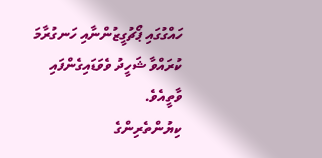ހައްގުގައި ޕޯޗުގީޒުންނާއި ހަނގުރާމަ ކުރައްވާ ޝަހީދު ވެވަޑައިގެންފައި ވާތީއެވެ.
ކިޔުންތެރިންގެ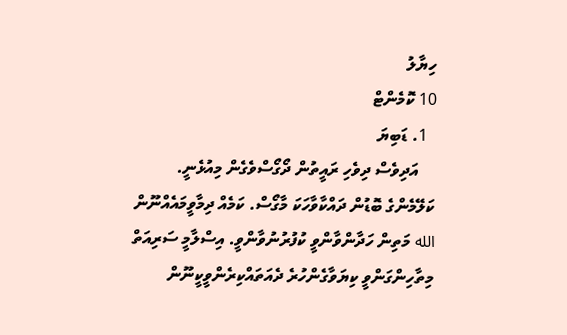ހިޔާލު
10 ކޮމެންޓް
  1. ޑަބިޔަ
    އަދިވެސް ދިވެހި ރައީތުން ދޯގޯސްވެގެން މިއުޅެނީ. ކަލޭމެންގެ ބޮޑުން ދައްކާވާހަކަ މާގޯސް. ކަމެއް ދިމާވީމައެއްނޫން الله މަތިން ހަދާންވާންވީ ކުފުރުނުވާންވީ. އިސްލާމީ ސަރިއަތް މިތާހިންގަންވީ ކިޔަވާގެންހުރެ ދެއަތައްކިރެންވީކީނޫން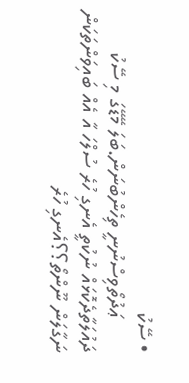• ސޭކު
      ޢަދުތޯވިސްނުނީ ތިހެންބުނަން.ބަލަ މޭޑޭގަ މި ސޭކު ދައުލަތާދެކޮޅައް ނުކުތީ އެނގި ހުރެ ސުލްހަ އާ އެއް ބައިވަންތަކަން ނަގާލަން ނޫންތޯ؟؟އެނގި ހުރެ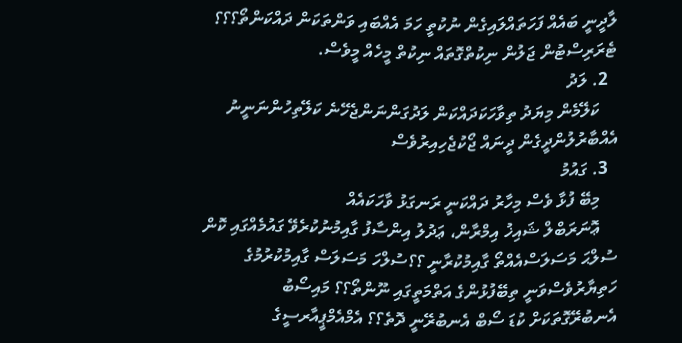ލާދީނީ ބައެއް ފަހަތައްލައިގެން ނުކުތީ ހަމަ އެއްބައި ވަންތަކަން ދައްކަންތޯ؟؟؟ ޓެރަރިސްޓުން ޖަލުން ނިކުތްގޮތައް ނިކުތް މީހެއް މީވެސް.
  2. ލަދު
    ކަލޭމެން މިޔަދު ތިވާހަކަދައްކަން ލަދުގަންނަންޖެހޭނެ ކަލޭތިހުންނަނީނު އެއްބާރުލުންދީގެން ދީނައް ޖޯކުޖެހިއިރުވެސް
  3. ގައުމު
    މިބޭ ފުޅާ ވެސް މިހާރު ދައްކަނީ ރަނގަޅު ވާހަކައެއް
    ޢޮނަރަބްލް ޝައިޚު އިމްރާން، ޢަދުލު އިންސާފު ގާއިމުނުކުރެވޭ ގައުމެއްގައި ކޮން ސުލްޙަ މަސަލަސްއެއްތޯ ގާއިމުކުރާނީ ؟؟ސުލްހަ މަސަލަސް ގާއިމުކުރުމުގެ ހަތިޔާރުވެސްވަނީ ތިބޭފުޅުންގެ އަތްމަތީގައި ނޫންތޯ؟؟ މައިސޯބު އެނބުރޭގޮތަކަށް ކުޑަ ސޯބް އެނބުރޭނީ ދޮތެ؟؟ އެމްއެމްޕީއާރސީގެ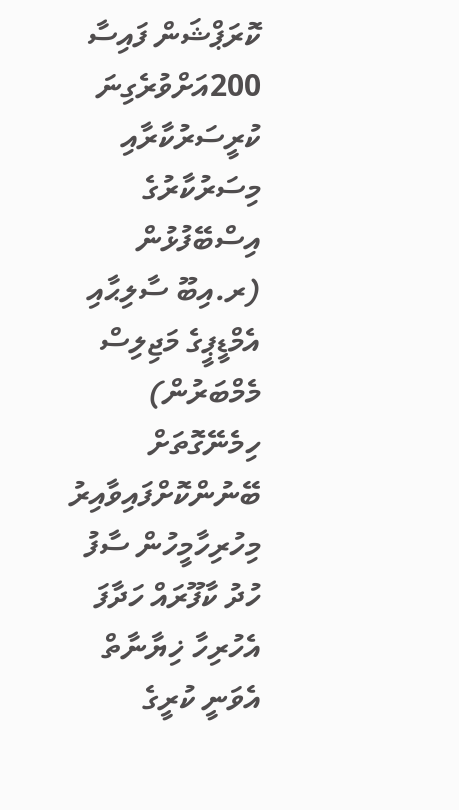ކޮރަޕްޝަން ފައިސާ 200އަށްވުރެގިނަ ކުރީސަރުކާރާއި މިސަރުކާރުގެ އިސްބޭފުޅުން (ރ.އިބޫ ސާލިޙާއި އެމްޑީޕީގެ މަޖިލިސް މެމްބަރުން) ހިމެނޭގޮތަށް ބޭނުންކޮށްފައިވާއިރު މިހުރިހާމީހުން ސާފު ހުދު ކާފޫރައް ހަދާފަ އެހުރިހާ ޚިޔާނާތް އެވަނީ ކުރީގެ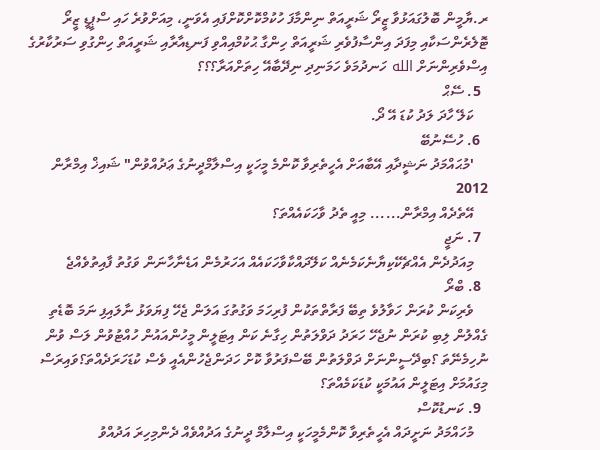ރ.ޔާމީން ބޮލުގައަޅުވާ ޒީރޯ ޝަރީއަތް ނިންމާފަ ހުކުމްކޮށްކޮށްފައި އެވަނީ، މިއަށްވުރެ ހައި ސްޕީޑީ ޒީރޯ ޓޮލެރެންސަކާއި މިފަދަ އިންސާފުވެރި ޝަރީއަތް ހިންގާ ޙުކުމްއިއްވި ފަނޑިއާރާއި ޝަރީއަތް ހިންގުވި ސަރުކާރުގެ އިސްވެރިންނަށް الله ހަނދުމަވެ ހަމަނިދި ނިދޭބާއޭ ހިތަށްއަރާ؟؟؟
  5. ސޭޙް
    ކަލޭ ހާދަ ލަދު ކުޑަ އޭ ދޯ.
  6. ހުސޭނުބޭ
    'މުޙައްމަދު ނަޝީދާއި އޭބާއަށް އެހީތެރިވާ ކޮންމެ މީހަކީ އިސްލާމްދީނުގެ ޢަދުއްވުން" ޝައިޚް އިމްރާން 2012
    އޭތެދެއް އިމްރާން...... މިއީ ތެދު ވާހަކައެއްތަ؟
  7. ނަޖީ
    މިއަދުދެން އެއްޗެކޭކިޔާނެކަމެނެއް ކަލޭދައްކާވާހަކައެއް އަހަރުމެން އަޑެނާހާނަން ވަގުތު ފާއިތުވެއްޖެ
  8. ބްރޯ
    ވެރިކަން ކުރަން ހަވާލުވެ ތިބޭ ފަރާތްތަކުން ފުރިހަމަ ވަގުތުގަ އަލަން ޖެހޭ ފިޔަވަޅު ނާލައިފި ނަމަ ބޮޑެތި ގެއްލުން ލިބި ކުރަން ނުޖެހޭ ހަރަދު ދަވްލަތުން ހިގާނެ ކަން އިޓަލީން މީހުންއައުން ހުއްޓުވުން ލަސް ވުން ނުހިމެނޭތަ ؟ބިދޭސީންނަށް ދަވްލަތުން ބޭސްފަރުވާ ކޮށް ހަދަންޖެހުންއެއީ ވެސް ކުޑަހަރަދެއްތަ؟ވައިރަސް މިގައުމަށް އިޓަލީން އައުމަކީ ކުޑަކަމެއްތަ؟
  9. ކަނޑުކޮސް
    މުހައްމަދު ނަށީދައް އެހީތެރިވާ ކޮންމެމީހަކީ އިސްލާމް ދީނުގެ އަދުއްވެއް ދެންމިހިރަ އަދުއްވު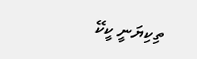ތިކިޔަނީ ކީކޭ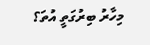މިހާރު ބިރުގަތީ އުތަ؟